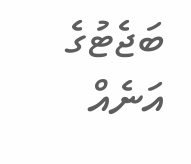ބަޖެޓުގެ އަނެއް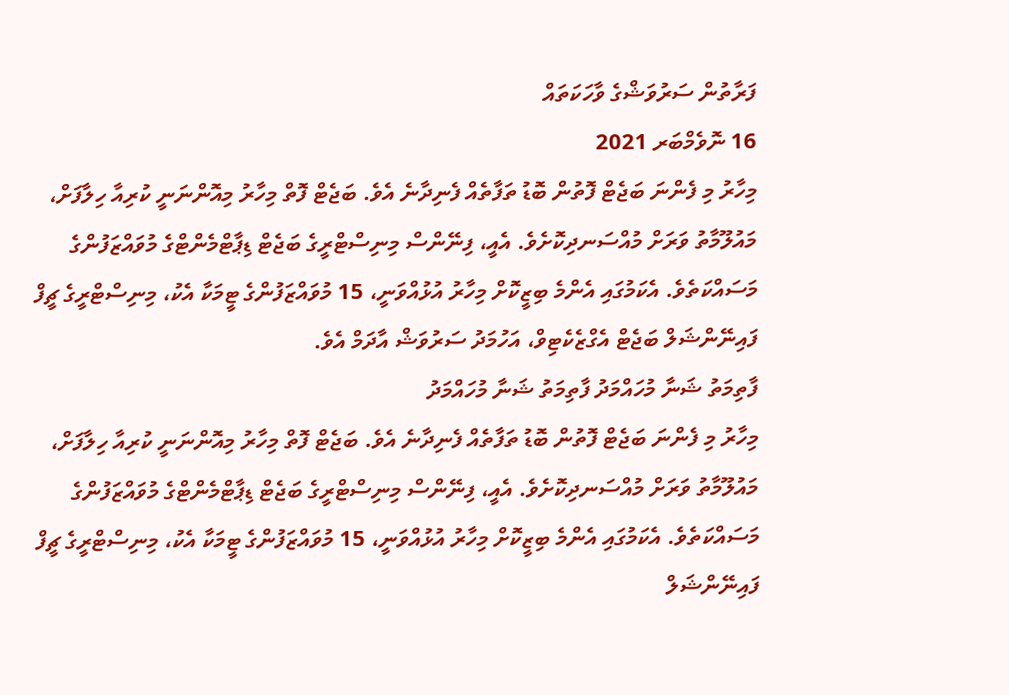ފަރާތުން ސަރުވަޝްގެ ވާހަކަތައް
16 ނޮވެމްބަރ 2021
މިހާރު މި ފެންނަ ބަޖެޓް ފޮތުން ބޮޑު ތަފާތެއް ފެނިދާނެ އެވެ. ބަޖެޓް ފޮތް މިހާރު މިއޮންނަނީ ކުރިއާ ހިލާފަށް، މައުލޫމާތު ވަރަށް މުއްސަނދިކޮށެވެ. އެއީ، ފިނޭންސް މިނިސްޓްރީގެ ބަޖެޓް ޑިޕާޓްމެންޓްގެ މުވައްޒަފުންގެ މަސައްކަތެވެ. އެކަމުގައި އެންމެ ބިޒީކޮށް މިހާރު އުޅުއްވަނީ، 15 މުވައްޒަފުންގެ ޓީމަކާ އެކު، މިނިސްޓްރީގެ ޗީފް ފައިނޭންޝަލް ބަޖެޓް އެގްޒެކެޓިވް، އަހުމަދު ސަރުވަޝް އާދަމް އެވެ.
ފާތިމަތު ޝަނާ މުހައްމަދު ފާތިމަތު ޝަނާ މުހައްމަދު
މިހާރު މި ފެންނަ ބަޖެޓް ފޮތުން ބޮޑު ތަފާތެއް ފެނިދާނެ އެވެ. ބަޖެޓް ފޮތް މިހާރު މިއޮންނަނީ ކުރިއާ ހިލާފަށް، މައުލޫމާތު ވަރަށް މުއްސަނދިކޮށެވެ. އެއީ، ފިނޭންސް މިނިސްޓްރީގެ ބަޖެޓް ޑިޕާޓްމެންޓްގެ މުވައްޒަފުންގެ މަސައްކަތެވެ. އެކަމުގައި އެންމެ ބިޒީކޮށް މިހާރު އުޅުއްވަނީ، 15 މުވައްޒަފުންގެ ޓީމަކާ އެކު، މިނިސްޓްރީގެ ޗީފް ފައިނޭންޝަލް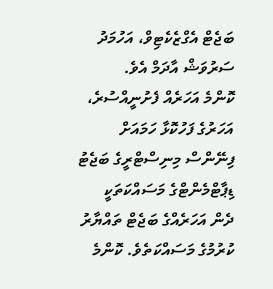ބަޖެޓް އެގްޒެކެޓިވް، އަހުމަދު ސަރުވަޝް އާދަމް އެވެ.
ކޮންމެ އަހަރެއް ފެށުނީއްސުރެ، އަހަރުގެ ފަހުކޮޅާ ހަމައަށް ފިނޭންސް މިނިސްޓްރީގެ ބަޖެޓު ޑިޕާޓްމެންޓްގެ މަސައްކަތަކީ ދެން އަހަރެއްގެ ބަޖެޓް ތައްޔާރު ކުރުމުގެ މަސައްކަތެވެ. ކޮންމެ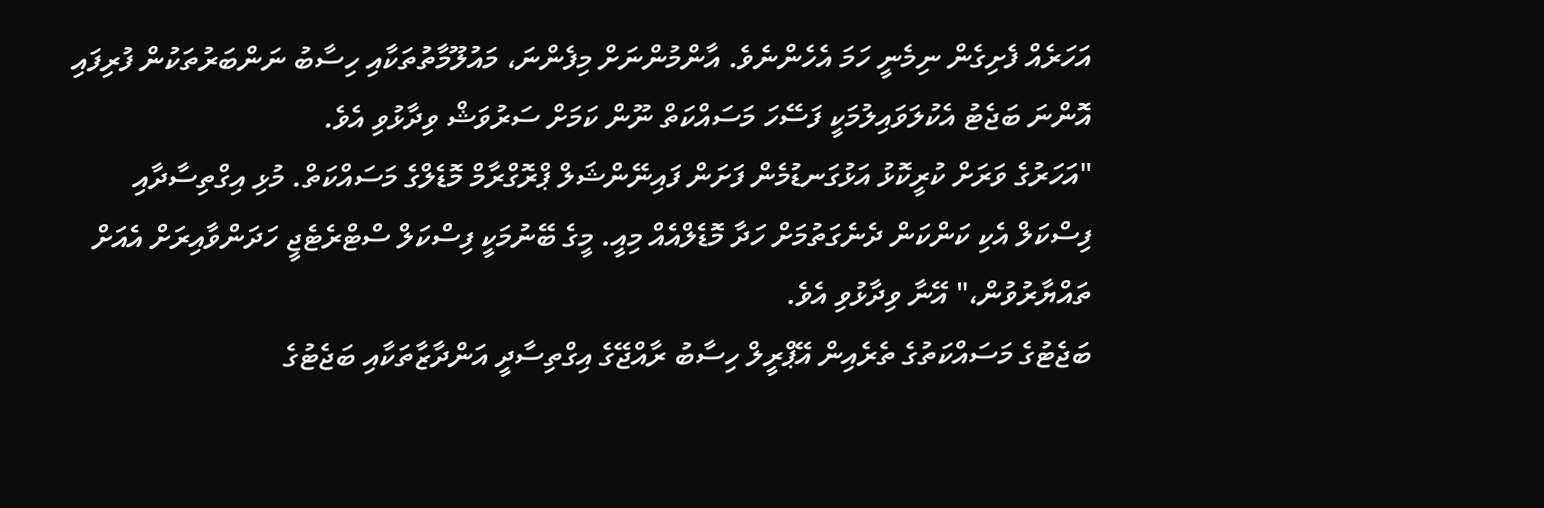އަހަރެއް ފެށިގެން ނިމެނީ ހަމަ އެހެންނެވެ. އާންމުންނަށް މިފެންނަ، މައުލޫމާތުތަކާއި ހިސާބު ނަންބަރުތަކުން ފުރިފައި އޮންނަ ބަޖެޓު އެކުލަވައިލުމަކީ ފަސޭހަ މަސައްކަތް ނޫން ކަމަށް ސަރުވަޝް ވިދާޅުވި އެވެ.
"އަހަރުގެ ވަރަށް ކުރީކޮޅު އަޅުގަނޑުމެން ފަށަން ފައިނޭންޝަލް ޕްރޮގްރާމް މޮޑެލްގެ މަސައްކަތް. މުޅި އިގްތިސާދާއި ފިސްކަލް އެކި ކަންކަން ދެނެގަތުމަށް ހަދާ މޮޑެލްއެއް މިއީ. މީގެ ބޭނުމަކީ ފިސްކަލް ސްޓްރެޓެޖީ ހަދަންވާއިރަށް އެއަށް ތައްޔާރުވުން،" އޭނާ ވިދާޅުވި އެވެ.
ބަޖެޓުގެ މަސައްކަތުގެ ތެރެއިން އޭޕްރީލް ހިސާބު ރާއްޖޭގެ އިގްތިސާދީ އަންދާޒާތަކާއި ބަޖެޓުގެ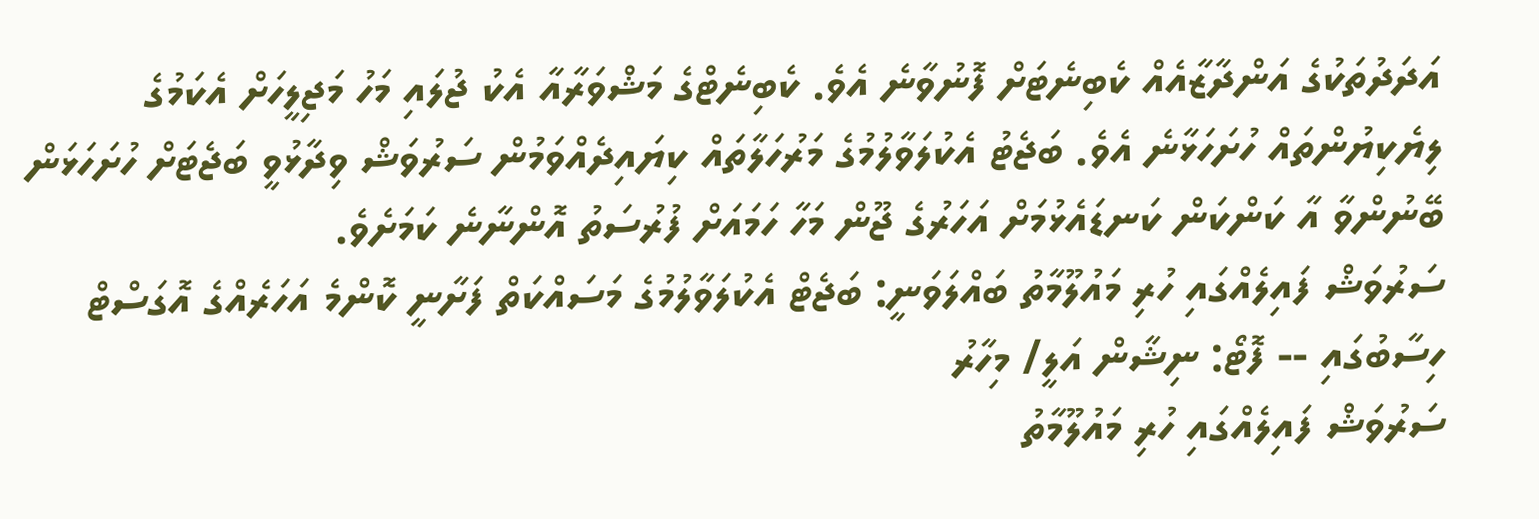އަދަދުތަކުގެ އަންދާޒާއެއް ކެބިނެޓަށް ފޮނުވާނެ އެވެ. ކެބިނެޓްގެ މަޝްވަރާއާ އެކު ޖުލައި މަހު މަޖިލީހަށް އެކަމުގެ ލިޔެކިޔުންތައް ހުށަހަޅާނެ އެވެ. ބަޖެޓު އެކުލަވާލުމުގެ މަރުހަލާތައް ކިޔައިދެއްވަމުން ސަރުވަޝް ވިދާޅުވީ ބަޖެޓަށް ހުށަހަޅަން ބޭނުންވާ އާ ކަންކަން ކަނޑައެޅުމަށް އަހަރުގެ ޖޫން މަހާ ހަމައަށް ފުރުސަތު އޮންނާނެ ކަމަށެވެ.
ސަރުވަޝް ފައިލެއްގައި ހުރި މައުލޫމާތު ބައްލަވަނީ: ބަޖެޓް އެކުލަވާލުމުގެ މަސައްކަތް ފަށާނީ ކޮންމެ އަހަރެއްގެ އޮގަސްޓް ހިސާބުގައި -- ފޮޓޯ: ނިޝާން އަލީ/ މިހާރު
ސަރުވަޝް ފައިލެއްގައި ހުރި މައުލޫމާތު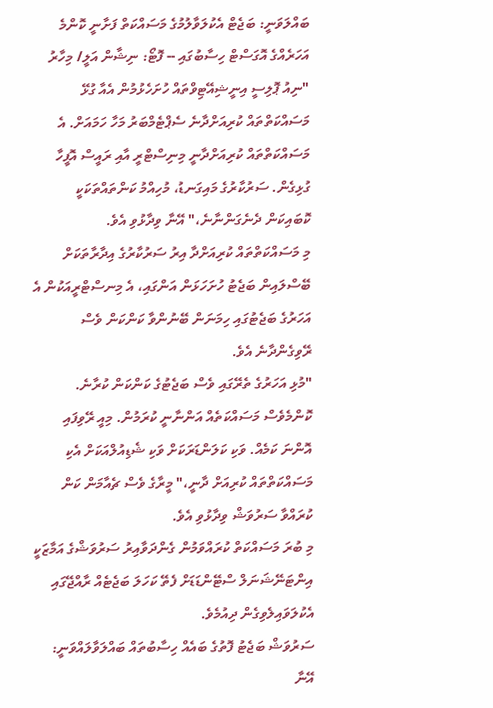ބައްލަވަނީ: ބަޖެޓް އެކުލަވާލުމުގެ މަސައްކަތް ފަށާނީ ކޮންމެ އަހަރެއްގެ އޮގަސްޓް ހިސާބުގައި -- ފޮޓޯ: ނިޝާން އަލީ/ މިހާރު
"ނިއު ޕޮލިސީ އިނީޝިއޭޓިވްތައް ހުށަހެޅުމުން އެއާ ގުޅޭ މަސައްކަތްތައް ކުރިއަށްދާނެ ސެޕްޓެމްބަރު މަހާ ހަމައަށް. އެ މަސައްކަތްތައް ކުރިއަށްދާނީ މިނިސްޓްރީ އާއި ރައީސް އޮފީހާ ގުޅިގެން. ސަރުކާރުގެ މައިގަނޑު، މުހިއްމު ކަންތައްތަކަކީ ކޮބައިކަން ދެނެގަންނާނެ،" އޭނާ ވިދާޅުވި އެވެ.
މި މަސައްކަތްތައް ކުރިއަށްދާ އިރު ސަރުކާރުގެ އިދާރާތަކަށް ބޭސްލައިން ބަޖެޓު ހުށަހަޅަން އަންގައި، އެ މިނސްޓްރީއަކުން އެ އަހަރުގެ ބަޖެޓުގައި ހިމަނަން ބޭނުންވާ ކަންކަން ވެސް ރޭވިގެންދާނެ އެވެ.
"މުޅި އަހަރުގެ ތެރޭގައި ވެސް ބަޖެޓުގެ ކަންކަން ކުރާނެ. ކޮންމެވެސް މަސައްކަތެއް އަންނާނީ ކުރަމުން. މިއީ ރޭވިފައި އޮންނަ ކަމެއް. ވަކި ކަލަންޑަރަކަށް ވަކި ޝެޑިއުލްއަކަށް އެކި މަސައްކަތްތައް ކުރިއަށް ދާނީ،" މީރާގެ ވެސް ޗެއާމަން ކަން ކުރައްވާ ސަރުވަޝް ވިދާޅުވި އެވެ.
މި ބުރަ މަސައްކަތް ކުރައްވަމުން ގެންދަވާއިރު ސަރުވަޝްގެ އަމާޒަކީ އިންޓަނޭޝަނަލް ސްޓޭންޑަޑަށް ފެތޭ ކަހަލަ ބަޖެޓެއް ރާއްޖޭގައި އެކުލަވައިލެވިގެން ދިއުމެވެ.
ސަރުވަޝް ބަޖެޓު ފޮތުގެ ބައެއް ހިސާބުތައް ބައްލަވާލައްވަނީ: އޭނާ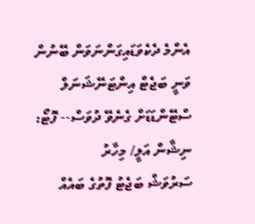އެންމެ ދެކެވަޑައިގަންނަވަން ބޭނުން ވަނީ ބަޖެޓް އިންޓަނޭޝަނަލް ސްޓޭންޑަޑަށް ގެނެވޭ ދުވަސް-- ފޮޓޯ: ނިޝާން އަލީ/ މިހާރު
ސަރުވަޝް ބަޖެޓު ފޮތުގެ ބައެއް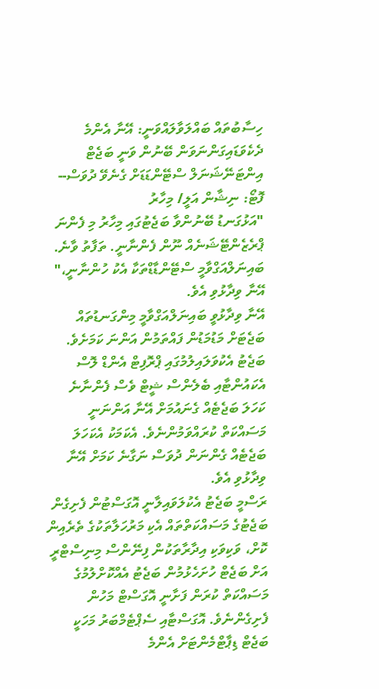ހިސާބުތައް ބައްލަވާލައްވަނީ: އޭނާ އެންމެ ދެކެވަޑައިގަންނަވަން ބޭނުން ވަނީ ބަޖެޓް އިންޓަނޭޝަނަލް ސްޓޭންޑަޑަށް ގެނެވޭ ދުވަސް-- ފޮޓޯ: ނިޝާން އަލީ/ މިހާރު
"އަޅުގަނޑު ބޭނުންވާ ބަޖެޓުގައި މިހާރު މި ފެންނަ ޕްރެޒެންޓޭޝަނެއް ނޫން ފެންނާނީ. ތަފާތު ވާނެ. ބައިނަލްއަގްވާމީ ސްޓޭންޑާޑްތަކާ އެކު ހުންނާނީ،" އޭނާ ވިދާޅުވި އެވެ.
އޭނާ ވިދާޅުވީ ބައިނަލްއަގްވާމީ މިންގަނޑުތައް ބަޖެޓަށް މަޑުމަޑުން ފައްތަމުން އަންނަ ކަމަށެވެ. ބަޖެޓު އެކުވަލައިލުމުގައި ޕްރޮފިޓް އެންޑް ލޮސް އެކައުންޓާއި ބެލެންސް ޝީޓް ވެސް ފެންނާނެ ކަހަލަ ބަޖެޓެއް ގެނައުމަށް އޭނާ އަންނަނީ މަސައްކަތް ކުރައްވަމުންނެވެ. އެކަމަކު އެކަހަލަ ބަޖެޓެއް ގެންނަން ދުވަސް ނަގާނެ ކަމަށް އޭނާ ވިދާޅުވި އެވެ.
ރަސްމީ ބަޖެޓު އެކުލަވައިލާނީ އޮގަސްޓުން ފެށިގެން
ބަޖެޓުގެ މަސައްކަތްތައް އެކި މަރުހަލާތަކުގެ ތެރެއިން ކޮށް، ވަކިވަކި އިދާރާތަކުން ފިނޭންސް މިނިސްޓްރީ އަށް ބަޖެޓް ހުށަހެޅުމުން ބަޖެޓު އެއްކޮށްލުމުގެ މަސައްކަތް ކުރަން ފަށާނީ އޮގަސްޓް މަހުން ފެށިގެންނެވެ. އޮގަސްޓާއި ސެޕްޓެމްބަރު މަހަކީ ބަޖެޓް ޑިޕާޓްމެންޓަށް އެންމެ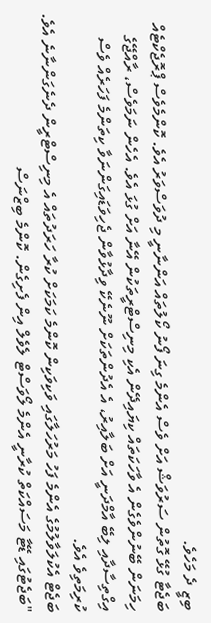ބިޒީ ދެ މަހެވެ.
ބަޖެޓާ ގުޅޭ ގޮތުން ސަރުވަޝް އަށް ވެސް އެންމެ ގިނަ ފޯނު ކޯލުތައް އަންނާނީ މި ދުވަސްވަރު އެވެ. ކޮންމެވެސް ޕްރޮޖެކްޓެއް ހިމަނަން ބޭނުންވެގެން އެ ވާހަކަތައް ކިޔައިދޭން އެކި މިނިސްޓްރީތަކުން އޭނާ އަށް ގުޅަ އެވެ. އެހެން ނަމަވެސް، ރާއްޖޭގެ އިގްތިސާދާއި ލިބޭ އާމްދަނީ އަށް ބަލާއިރު، އެ އެދުންތަކަށް ނޫނެކޭ ވިދާޅުވާން ޖެހިވަޑައިގަންނަވާ ކިތަންމެ ފަހަރެއް ވެސް ކުރިމަތިވެ އެވެ.
ބަޖެޓް އެކުލަވާލުމުގެ އެންމެ ފަހު މަރުހަލާގައި ވަކިވަކިން ކޮންމެ ކަމަކަށް ކުރާ ހަރަދުތައް އެ މިނިސްޓްރީން ދެނެގަންނާނެ އެވެ.
"ބަޖެޓުގައި ޑޭޓާ މަސައްކަތް ކުރާނީ އެންމެ ލޯވަސްޓް ލެވެލް އިން ފެށިގެން. ކޮންމެ ބިޒްނަސް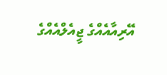އޭރިއާއެއްގެ ޖީއެލްއެއްގެ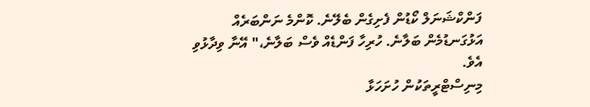ފަންކްޝަނަލް ކޯޑުން ފެށިގެން ބެލޭނެ. ކޮންމެ ނަންބަރެއް އަޅުގަނޑުމެން ބަލާނެ. ހުރިހާ ފަންޑެއް ވެސް ބަލާނެ،" އޭނާ ވިދާޅުވި އެވެ.
މިނިސްޓްރީތަކުން ހުށަހަޅާ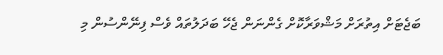ބަޖެޓަށް އިތުރަށް މަޝްވަރާކޮށް ގެންނަން ޖެހޭ ބަދަލުތައް ވެސް ފިނޭންސުން މި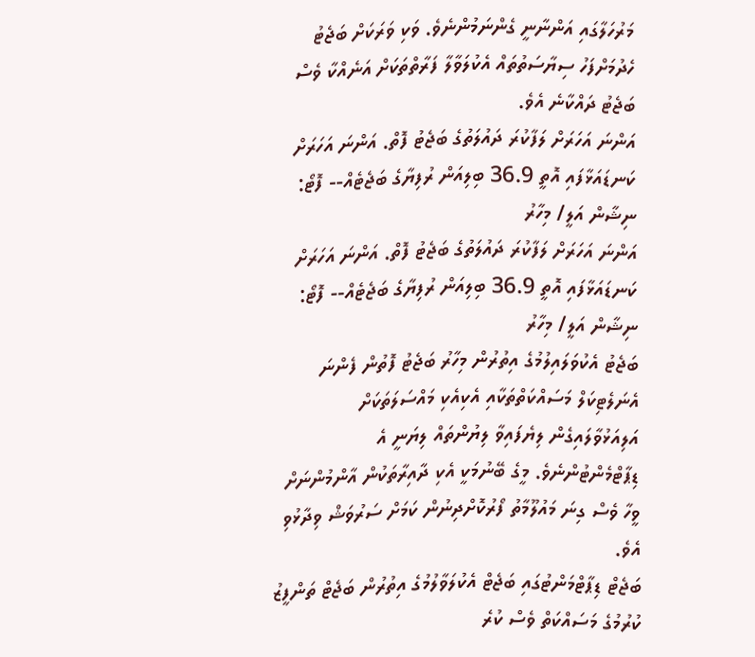މަރުހަލާގައި އަންނާނީ ގެންނަމުންނެވެ. ވަކި ވަރަކަށް ބަޖެޓު ހެދުމަށްފަހު ސިޔާސަތުތައް އެކުލަވާލާ ފަރާތްތަކަށް އަނެއްކާ ވެސް ބަޖެޓު ދައްކާނެ އެވެ.
އަންނަ އަހަރަށް ލަފާކުރަ ދައުލަތުގެ ބަޖެޓު ފޮތް. އަންނަ އަހަރަށް ކަނޑައަޅާފައި އޮތީ 36.9 ބިލިއަން ރުފިޔާގެ ބަޖެޓެއް-- ފޮޓޯ: ނިޝާން އަލީ/ މިހާރު
އަންނަ އަހަރަށް ލަފާކުރަ ދައުލަތުގެ ބަޖެޓު ފޮތް. އަންނަ އަހަރަށް ކަނޑައަޅާފައި އޮތީ 36.9 ބިލިއަން ރުފިޔާގެ ބަޖެޓެއް-- ފޮޓޯ: ނިޝާން އަލީ/ މިހާރު
ބަޖެޓު އެކުވަލައިލުމުގެ އިތުރުން މިހާރު ބަޖެޓު ފޮތުން ފެންނަ އެނަލެޓިކަލް މަސައްކަތްތަކާއި އެކިއެކި މައްސަލަތަކަށް އަލިއަޅުވާލައިގެން ލިޔެފައިވާ ލިޔުންތައް ލިޔަނީ އެ ޑިޕާޓްމެންޓުންނެވެ. މީގެ ބޭނުމަކީ އެކި ދާއިރާތަކުން އާންމުންނަށް ވީހާ ވެސް ގިނަ މައުލޫމާތު ފޯރުކޮށްދިނުން ކަމަށް ސަރުވަޝް ވިދާޅުވި އެވެ.
ބަޖެޓް ޑިޕާޓްމަންޓުގައި ބަޖެޓް އެކުލަވާލުމުގެ އިތުރުން ބަޖެޓް ތަންފީޒު ކުރުމުގެ މަސައްކަތް ވެސް ކުރެ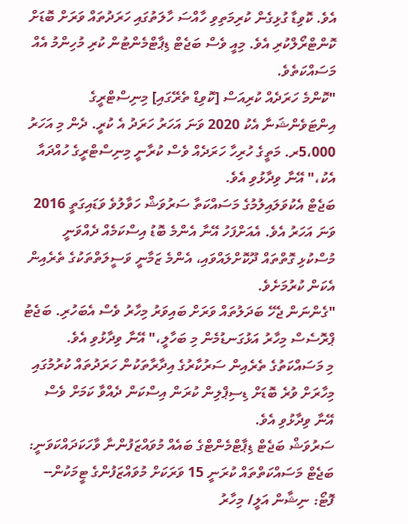އެވެ. ކޮވިޑާ ގުޅިގެން ކުރިމަތިވި ހާއްސަ ހާލަތުގައި ހަރަދުތައް ވަރަށް ބޮޑަށް ކޮންޓްރޯލްކުރި އެވެ. މިއީ ވެސް ބަޖެޓް ޑިޕާޓްމެންޓުން ކުރި މުހިންމު އެއް މަސައްކަތެވެ.
"ކޮންމެ ހަރަދެއް ކުރިއަސް [ކޮވިޑް ތެރޭގައި] މިނިސްޓްރީގެ އިންޓަވެންޝަނާ އެކު 2020 ވަނަ އަހަރު ހަރަދު އެ ކުރީ. ދެން މި އަހަރު 5،000ރ. މަތީގެ ހުރިހާ ހަރަދެއް ވެސް ކުރާނީ މިނިސްޓްރީގެ ހުއްދައާ އެކު،" އޭނާ ވިދާޅުވި އެވެ.
ބަޖެޓް އެކުވަލައިލުމުގެ މަސައްކަތާ ސަރުވަޝް ހަވާލުވެ ވަޑައިގަތީ 2016 ވަނަ އަހަރު އެވެ. އެއަށްފަހު އޭނާ އެންމެ ބޮޑު އިސްކަމެއް ދެއްވަނީ މުސްކުޅި ގޮތްތައް ދޫކޮށްލައްވައި، އެންމެ ޒަމާނީ ވަސީލަތްތަކުގެ ތެރެއިން އެކަން ކުރުމަށެވެ.
"ގެންނަން ޖެހޭ ބަދަލުތައް ވަރަށް ބައިވަރު މިހާރު ވެސް އެބަހުރި. ބަޖެޓު ޕްރޮސެސް މިހާރު އަޅުގަނޑުމެން މި ބަހާލީ،" އޭނާ ވިދާޅުވި އެވެ.
މި މަސައްކަތުގެ ތެރެއިން ސަރުކާރުގެ އިދާރާތަކުން ހަރަދުތައް ކުރުމުގައި މިހާރަށް ވުރެ ބޮޑަށް ޑިސިޕްލިން ކުރަން އިސްކަން ދެއްވާ ކަމަށް ވެސް އޭނާ ވިދާޅުވި އެވެ.
ސަރުވަޝް ބަޖެޓް ޑިޕާޓްމެންޓްގެ ބައެއް މުވައްޒަފުންނާ ވާހަކަދައްކަވަނީ: ބަޖެޓް މަސައްކަތްތައް ކުރަނީ 15 ވަރަކަށް މުވައްޒަފުންގެ ޓީމަކުން-- ފޮޓޯ: ނިޝާން އަލީ/ މިހާރު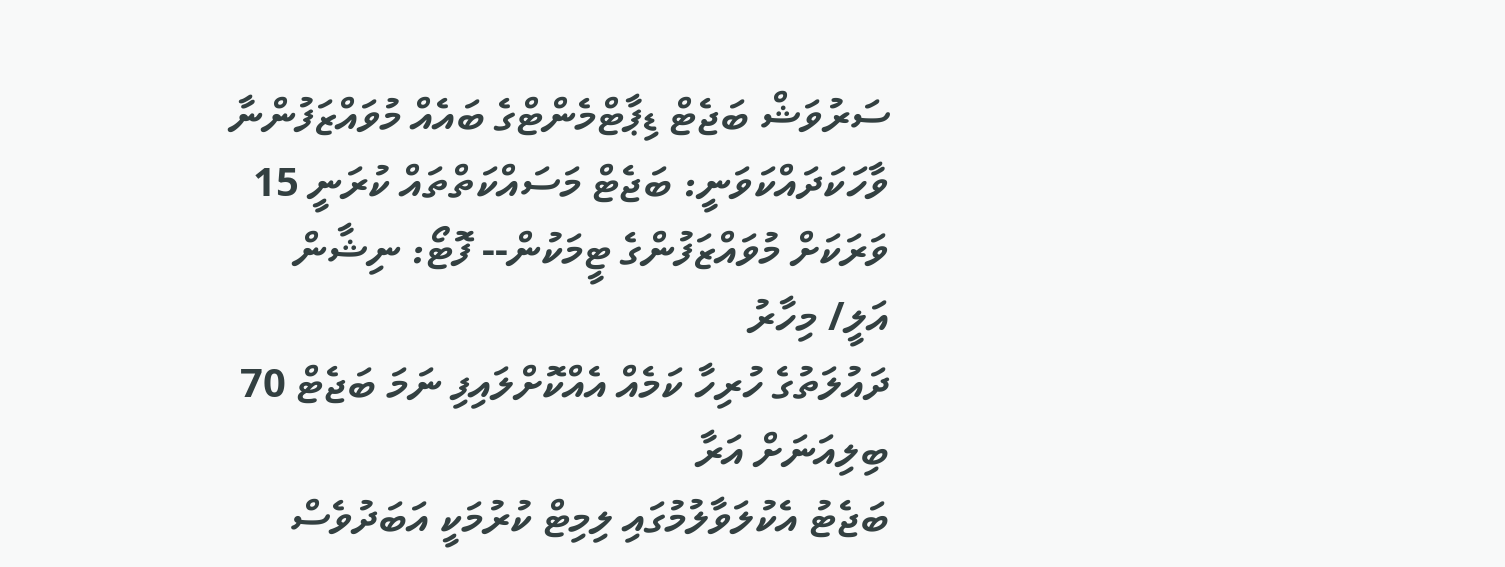ސަރުވަޝް ބަޖެޓް ޑިޕާޓްމެންޓްގެ ބައެއް މުވައްޒަފުންނާ ވާހަކަދައްކަވަނީ: ބަޖެޓް މަސައްކަތްތައް ކުރަނީ 15 ވަރަކަށް މުވައްޒަފުންގެ ޓީމަކުން-- ފޮޓޯ: ނިޝާން އަލީ/ މިހާރު
ދައުލަތުގެ ހުރިހާ ކަމެއް އެއްކޮށްލައިފި ނަމަ ބަޖެޓް 70 ބިލިއަނަށް އަރާ
ބަޖެޓު އެކުލަވާލުމުގައި ލިމިޓް ކުރުމަކީ އަބަދުވެސް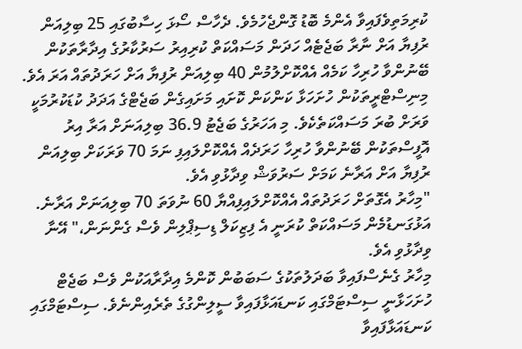ކުރިމަތިވެފައިވާ އެންމެ ބޮޑު ގޮންޖެހުމެވެ. ދެހާސް ސޯޅަ ހިސާބުގައި 25 ބިލިއަން ރުފިޔާ އަށް ނާރާ ބަޖެޓެއް ހަދަން މަސައްކަތް ކުރިއިރު ސަރުކާރުގެ އިދާރާތަކުން ބޭނުންވާ ހުރިހާ ކަމެއް އެއްކޮށްލުމުން 40 ބިލިއަން ރުފިޔާ އަށް ހަރަދުތައް އަރަ އެވެ.
މިނިސްޓްރީތަކުން ހުށަހަޅާ ކަންކަން ކޮށައި މަށައިގެން ބަޖެޓްގެ އަދަދު ކުޑަކުރުމަކީ ވަރަށް ބުރަ މަސައްކަތެކެވެ. މި އަހަރުގެ ބަޖެޓު 36.9 ބިލިއަނަށް އަރާ އިރު އޮފީސްތަކުން ބޭނުންވާ ހުރިހާ ހަރަދެއް އެއްކޮށްލައިފި ނަމަ 70 ވަރަކަށް ބިލިއަން ރުފިޔާ އަށް އަރާނެ ކަމަށް ސަރުވަޝް ވިދާޅުވި އެވެ.
"މިހާރު އެގޮތަށް ހަރަދުތައް އެއްކޮށްލައިފިއްޔާ 60 ނުވަތަ 70 ބިލިއަނަށް އަރާނެ. އަޅުގަނޑުމެން މަސައްކަތް ކުރަނީ އެ ފިޒިކަލް ޑިސިޕްލިން ވެސް ގެންނަން،" އޭނާ ވިދާޅުވި އެވެ.
މިހާރު ގެނެސްފައިވާ ބަދަލުތަކުގެ ސަބަބުން ކޮންމެ އިދާރާއަކުން ވެސް ބަޖެޓް ހުށަހަޅާނީ ސިސްޓަމްގައި ކަނޑައަޅާފައިވާ ސީލިންގުގެ ތެރެއިންނެވެ. ސިސްޓަމްގައި ކަނޑައަޅާފައިވާ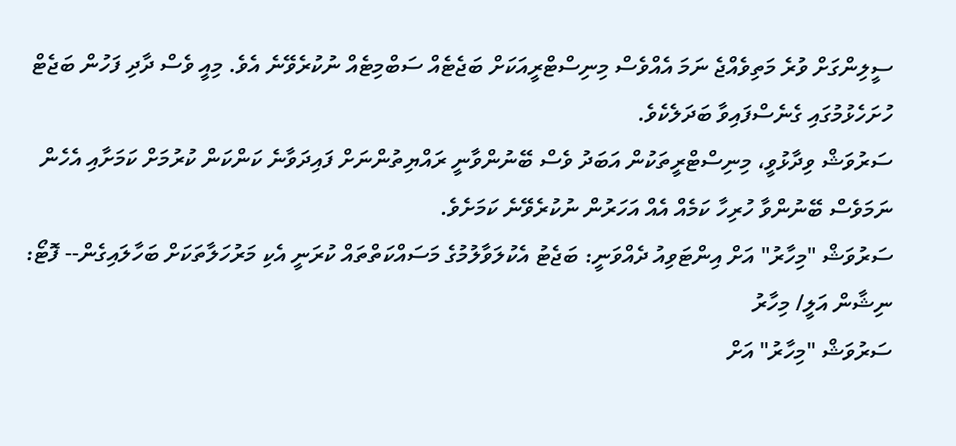ސީލިންގަށް ވުރެ މަތިވެއްޖެ ނަމަ އެއްވެސް މިނިސްޓްރީއަކަށް ބަޖެޓެއް ސަބްމިޓެއް ނުކުރެވޭނެ އެވެ. މިއީ ވެސް ދާދި ފަހުން ބަޖެޓް ހުށަހެޅުމުގައި ގެނެސްފައިވާ ބަދަލެކެވެ.
ސަރުވަޝް ވިދާޅުވީ، މިނިސްޓްރީތަކުން އަބަދު ވެސް ބޭނުންވާނީ ރައްޔިތުންނަށް ފައިދަވާނެ ކަންކަން ކުރުމަށް ކަމަށާއި އެހެން ނަމަވެސް ބޭނުންވާ ހުރިހާ ކަމެއް އެއް އަހަރުން ނުކުރެވޭނެ ކަމަށެވެ.
ސަރުވަޝް "މިހާރު" އަށް އިންޓަވިއު ދެއްވަނީ: ބަޖެޓު އެކުލަވާލުމުގެ މަސައްކަތްތައް ކުރަނީ އެކި މަރުހަލާތަކަށް ބަހާލައިގެން-- ފޮޓޯ: ނިޝާން އަލީ/ މިހާރު
ސަރުވަޝް "މިހާރު" އަށް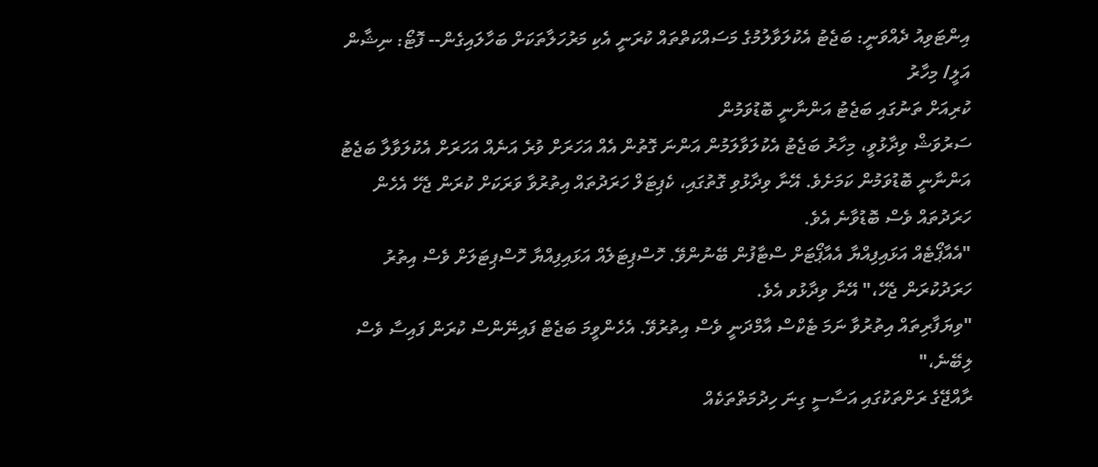އިންޓަވިއު ދެއްވަނީ: ބަޖެޓު އެކުލަވާލުމުގެ މަސައްކަތްތައް ކުރަނީ އެކި މަރުހަލާތަކަށް ބަހާލައިގެން-- ފޮޓޯ: ނިޝާން އަލީ/ މިހާރު
ކުރިއަށް ތަނުގައި ބަޖެޓު އަންނާނީ ބޮޑުވަމުން
ސަރުވަޝް ވިދާޅުވީ، މިހާރު ބަޖެޓު އެކުލަވާލަމުން އަންނަ ގޮތުން އެއް އަހަރަށް ވުރެ އަނެއް އަހަރަށް އެކުލަވާލާ ބަޖެޓު އަންނާނީ ބޮޑުވަމުން ކަމަށެވެ. އޭނާ ވިދާޅުވި ގޮތުގައި، ކެޕިޓަލް ހަރަދުތައް އިތުރުވާ ވަރަކަށް ކުރަން ޖެހޭ އެހެން ހަރަދުތައް ވެސް ބޮޑުވާނެ އެވެ.
"އެއާޕޯޓެއް އަޅައިފިއްޔާ އެއާޕޯޓަށް ސްޓާފުން ބޭނުންވޭ. ހޮސްޕިޓަލެއް އަޅައިފިއްޔާ ހޮސްޕިޓަލަށް ވެސް އިތުރު ހަރަދުކުރަން ޖެހޭ،" އޭނާ ވިދާޅުވ އެވެ.
"ވިޔަފާރިތައް އިތުރުވާ ނަމަ ޓެކްސް އާމްދަނީ ވެސް އިތުރުވޭ. އެހެންވީމަ ބަޖެޓް ފައިނޭންސް ކުރަން ފައިސާ ވެސް ލިބޭނެ،"
ރާއްޖޭގެ ރަށްތަކުގައި އަސާސީ ގިނަ ހިދުމަތްތަކެއް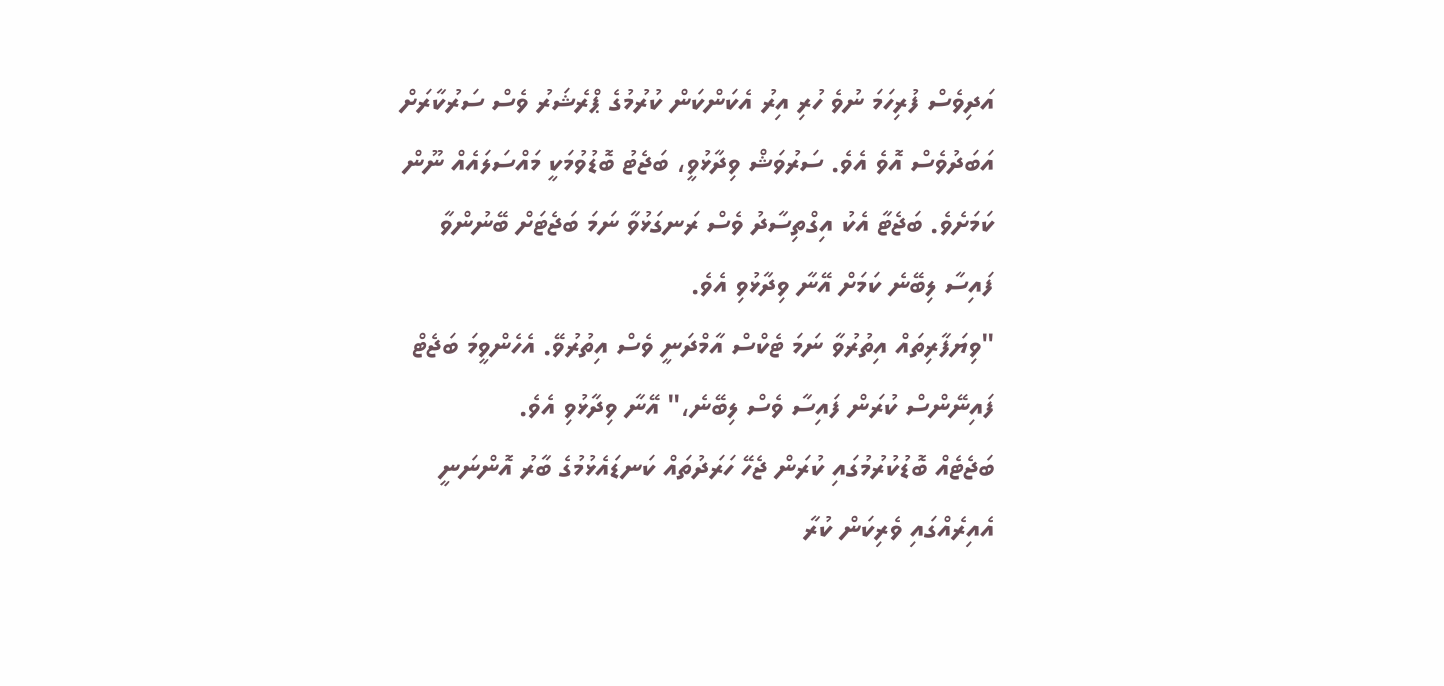އަދިވެސް ފުރިހަމަ ނުވެ ހުރި އިރު އެކަންކަން ކުރުމުގެ ޕްރެޝަރު ވެސް ސަރުކާރަށް އަބަދުވެސް އޮވެ އެވެ. ސަރުވަޝް ވިދާޅުވީ، ބަޖެޓު ބޮޑުވުމަކީ މައްސަލައެއް ނޫން ކަމަށެވެ. ބަޖެޓާ އެކު އިގްތިސާދު ވެސް ރަނގަޅުވާ ނަމަ ބަޖެޓަށް ބޭނުންވާ ފައިސާ ލިބޭނެ ކަމަށް އޭނާ ވިދާޅުވި އެވެ.
"ވިޔަފާރިތައް އިތުރުވާ ނަމަ ޓެކްސް އާމްދަނީ ވެސް އިތުރުވޭ. އެހެންވީމަ ބަޖެޓް ފައިނޭންސް ކުރަން ފައިސާ ވެސް ލިބޭނެ،" އޭނާ ވިދާޅުވި އެވެ.
ބަޖެޓެއް ބޮޑުކުރުމުގައި ކުރަން ޖެހޭ ހަރަދުތައް ކަނޑައެޅުމުގެ ބާރު އޮންނަނީ އެއިރެއްގައި ވެރިކަން ކުރާ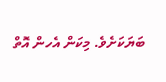ބަޔަކަށެވެ. މިކަން އެހން އޮތް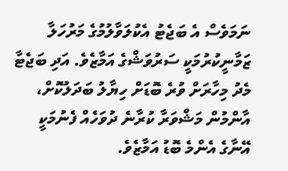ނަމަވެސް އެ ބަޖެޓު އެކުލަވާލުމުގެ މަރުހަލާ ޒަމާނީކުރުމަކީ ސަރުވަޝްގެ އަމާޒެވެ. އަދި ބަޖެޓާ މެދު މިހާރަށް ވުރެ ބޮޑަށް ހިޔާލު ބަދަލުކޮށް، އާންމުން މަޝްވަރާ ކުރާނެ ދުވަހެއް ފެނުމަކީ އޭނާގެ އެންމެ ބޮޑު އަމާޒެވެ.